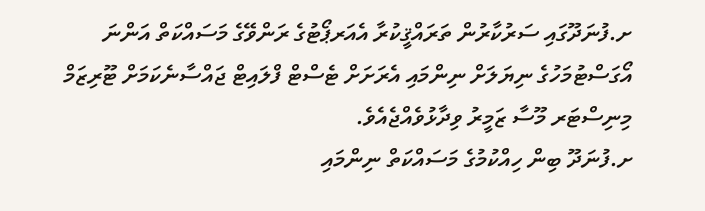ށ.ފުނަދޫގައި ސަރުކާރުން ތަރައްޤީކުރާ އެއަރޕޯޓުގެ ރަންވޭގެ މަސައްކަތް އަންނަ އޯގަސްޓުމަހުގެ ނިޔަލަށް ނިންމައި އެރަށަށް ޓެސްޓް ފްލައިޓް ޖައްސާނެކަމަށް ޓޫރިޒަމް މިނިސްޓަރ މޫސާ ޒަމީރު ވިދާޅުވެއްޖެއެވެ.
ށ.ފުނަދޫ ބިން ހިއްކުމުގެ މަސައްކަތް ނިންމައި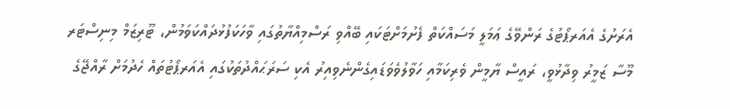އެރަށުގެ އެއަރޕޯޓުގެ ރަންވޭގެ ޢަމަލީ މަސައްކަތް ފެށުމަށްޓަކައި ބޭއްވި ރަސްމިއްޔާތުގައި ވާހަކަފުޅުދައްކަވަމުން، ޓޫރިޒަމް މިނިސްޓަރ މޫސާ ޒަމީރު ވިދާޅުވީ، ރައީސް ޔާމީން ވެރިކަމާއި ހަވާލުވެވަޑައިގެންނެވިއިރު އެކި ސަރަޙައްދުތަކުގައި އެއަރޕޯޓުތައް ހެދުމަށް ރާއްޖޭގެ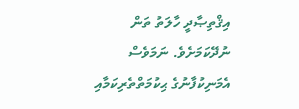އިޤްތިޞާދީ ހާލަތު ތަން ނުދޭކަމަށެވެ. ނަމަވެސް އެމަނިކުފާނުގެ ޙިކުމަތްތެރިކަމާއި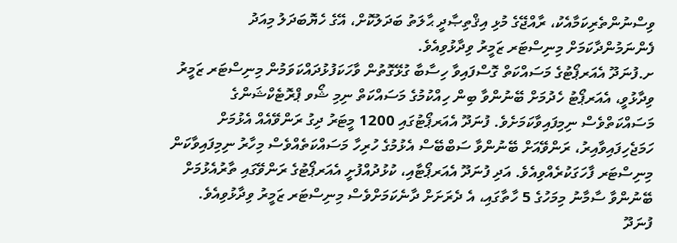ވިސްނުންތެރިކަމާއެކު، ރާއްޖޭގެ މުޅި އިޤްތިޞާދީ ޙާލަތު ބަދަލުކޮށް، އޭގެ ހެޔޮބަދަލު މިއަދު ފެންނަމުންދާކަމަށް މިނިސްޓަރ ޒަމީރު ވިދާޅުވިއެވެ.
ށ.ފުނަދޫ އެއަރޕޯޓުގެ މަސައްކަތް ގޮސްފައިވާ ހިސާބާ ގުޅޭގޮތުން ވާހަކަފުޅުދައްކަވަމުން މިނިސްޓަރ ޒަމީރު ވިދާޅުވީ، އެއަރޕޯޓު ހެދުމަށް ބޭނުންވާ ބިން ހިއްކުމުގެ މަސައްކަތް ނިމި ޝޯވ ޕްރޮޓެކްޝަންގެ މަސައްކަތްވެސް ނިމިފައިވާކަމަށެވެ. ފުނަދޫ އެއަރޕޯޓުގައި 1200 މީޓަރު ދިގު ރަންވޭއެއް އެޅުމަށް ހަމަޖެހިފައިވާއިރު، ރަންވޭއަށް ބޭނުންވާ ސަބްބޭސް އެޅުމުގެ ހުރިހާ މަސައްކަތެއްވެސް މިހާރު ނިމިފައިވާކަން މިނިސްޓަރ ފާހަގަކުރެއްވިއެވެ. އަދި ފުނަދޫ އެއަރޕޯޓާއި، ކުޅުދުއްފުށީ އެއަރޕޯޓުގެ ރަންވޭގައި ތާރުއެޅުމަށް ބޭނުންވާ ސާމާނު މިމަހުގެ 5 ހާތާގައި، އެ ދެރަށަށް ދާނެކަމަށްވެސް މިނިސްޓަރ ޒަމީރު ވިދާޅުވިއެވެ.
ފުނަދޫ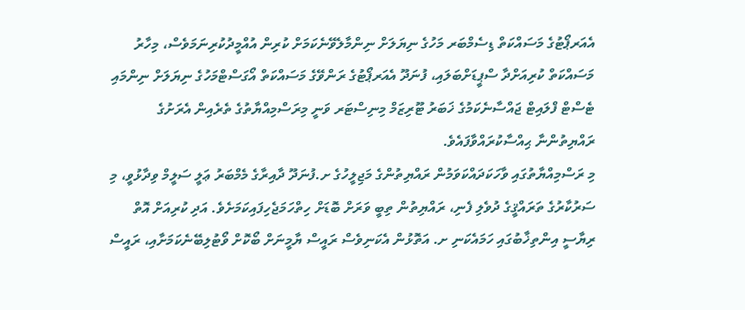އެއަރޕޯޓުގެ މަސައްކަތް ޑިސެމްބަރ މަހުގެ ނިޔަލަށް ނިންމާލެވޭނެކަމަށް ކުރިން އުއްމީދުކުރިނަމަވެސް، މިހާރު މަސައްކަތް ކުރިއަށްދާ ސްޕީޑަށްބަލައި، ފުނަދޫ އެއަރޕޯޓުގެ ރަންވޭގެ މަސައްކަތް އޯގަސްޓްމަހުގެ ނިޔަލަށް ނިންމައި ޓެސްޓް ފްލައިޓް ޖައްސާނެކަމުގެ ޚަބަރު ޓޫރިޒަމް މިނިސްޓަރ ވަނީ މިރަސްމިއްޔާތުގެ ތެރެއިން އެރަށުގެ ރައްޔިތުންނާ ޙިއްސާކުރައްވާފައެވެ.
މި ރަސްމިއްޔާތުގައި ވާހަކަދައްކަވަމުން ރައްޔިތުންގެ މަޖިލީހުގެ ށ.ފުނަދޫ ދާއިރާގެ މެމްބަރު ޢަލީ ސަލީމް ވިދާޅުވީ، މި ސަރުކާރުގެ ތަރައްޤީގެ ދުވެލި ފެނި، ރައްޔިތުން ތިބީ ވަރަށް ބޮޑަށް ހިތްހަމަޖެހިފައިކަމަށެވެ. އަދި ކުރިއަށް އޮތް ރިޔާސީ އިންތިޚާބުގައި ހަމައެކަނި ށ. އަތޮޅުން އެކަނިވެސް ރައީސް ޔާމީނަށް ބޯކޮށް ވޯޓުލިބޭނެކަމަށާއި، ރައީސް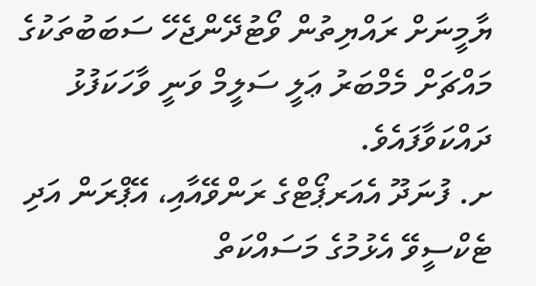ޔާމީނަށް ރައްޔިތުން ވޯޓުދޭންޖެހޭ ސަބަބުތަކުގެ މައްޗަށް މެމްބަރު ޢަލީ ސަލީމް ވަނީ ވާހަކަފުޅު ދައްކަވާފައެވެ.
ށ. ފުނަދޫ އެއަރޕޯޓްގެ ރަންވޭއާއި، އޭޕްރަން އަދި ޓެކްސީވޭ އެޅުމުގެ މަސައްކަތް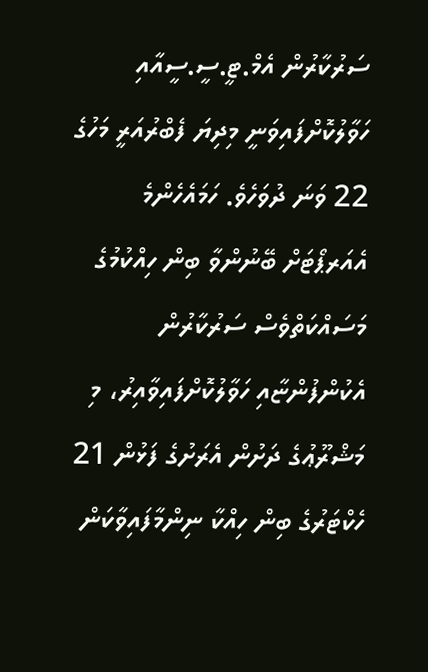ސަރުކާރުން އެމް.ޓީ.ސީ.ސީއާއި ހަވާލުކޮށްފައިވަނީ މިދިޔަ ފެބްރުއަރީ މަހުގެ 22 ވަނަ ދުވަހެވެ. ހަމައެހެންމެ އެއަރޕޯޓަށް ބޭނުންވާ ބިން ހިއްކުމުގެ މަސައްކަތްވެސް ސަރުކާރުން އެކުންފުންޏާއި ހަވާލުކޮށްފައިވާއިރު، މި މަޝްރޫޢުގެ ދަށުން އެރަށުގެ ފަޅުން 21 ހެކްޓަރުގެ ބިން ހިއްކާ ނިންމާފައިވާކަން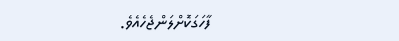ފާހަގަކޮށްލަންޖެހެއެވެ.